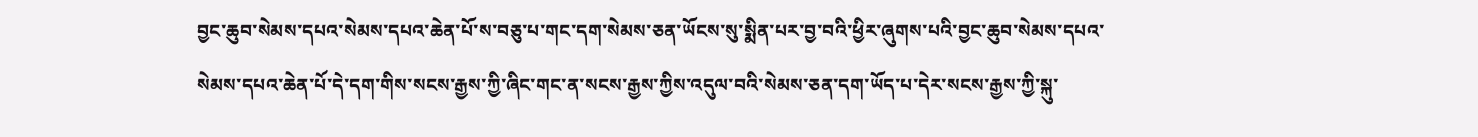བྱང་ཆུབ་སེམས་དཔའ་སེམས་དཔའ་ཆེན་པོ་ས་བཅུ་པ་གང་དག་སེམས་ཅན་ཡོངས་སུ་སྨིན་པར་བྱ་བའི་ཕྱིར་ཞུགས་པའི་བྱང་ཆུབ་སེམས་དཔའ་སེམས་དཔའ་ཆེན་པོ་དེ་དག་གིས་སངས་རྒྱས་ཀྱི་ཞིང་གང་ན་སངས་རྒྱས་ཀྱིས་འདུལ་བའི་སེམས་ཅན་དག་ཡོད་པ་དེར་སངས་རྒྱས་ཀྱི་སྐུ་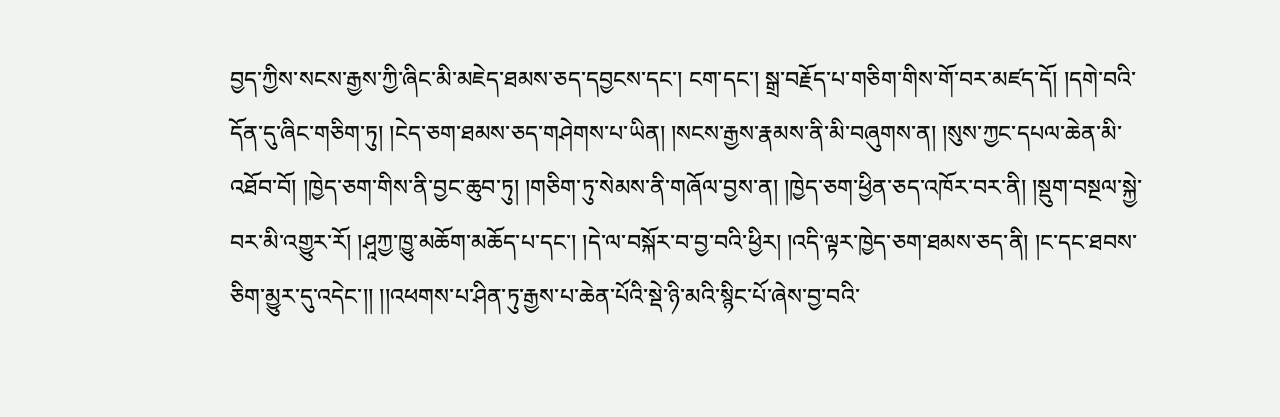བྱད་ཀྱིས་སངས་རྒྱས་ཀྱི་ཞིང་མི་མཇེད་ཐམས་ཅད་དབྱངས་དང་། ངག་དང་། སྒྲ་བརྗོད་པ་གཅིག་གིས་གོ་བར་མཛད་དོ། །དགེ་བའི་དོན་དུ་ཞིང་གཅིག་ཏུ། །ངེད་ཅག་ཐམས་ཅད་གཤེགས་པ་ཡིན། །སངས་རྒྱས་རྣམས་ནི་མི་བཞུགས་ན། །སུས་ཀྱང་དཔལ་ཆེན་མི་འཐོབ་བོ། །ཁྱེད་ཅག་གིས་ནི་བྱང་ཆུབ་ཏུ། །གཅིག་ཏུ་སེམས་ནི་གཞོལ་བྱས་ན། །ཁྱེད་ཅག་ཕྱིན་ཅད་འཁོར་བར་ནི། །སྡུག་བསྔལ་སྐྱེ་བར་མི་འགྱུར་རོ། །ཤཱཀྱ་ཁྱུ་མཆོག་མཆོད་པ་དང་། །དེ་ལ་བསྐོར་བ་བྱ་བའི་ཕྱིར། །འདི་ལྟར་ཁྱེད་ཅག་ཐམས་ཅད་ནི། །ང་དང་ཐབས་ཅིག་མྱུར་དུ་འདེང་།། །།འཕགས་པ་ཤིན་ཏུ་རྒྱས་པ་ཆེན་པོའི་སྡེ་ཉི་མའི་སྙིང་པོ་ཞེས་བྱ་བའི་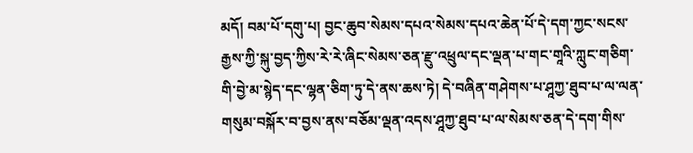མདོ། བམ་པོ་དགུ་པ། བྱང་ཆུབ་སེམས་དཔའ་སེམས་དཔའ་ཆེན་པོ་དེ་དག་ཀྱང་སངས་རྒྱས་ཀྱི་སྐུ་བྱད་ཀྱིས་རེ་རེ་ཞིང་སེམས་ཅན་རྫུ་འཕྲུལ་དང་ལྡན་པ་གང་གཱའི་ཀླུང་གཅིག་གི་བྱེ་མ་སྙེད་དང་ལྷན་ཅིག་ཏུ་དེ་ནས་ཆས་ཏེ། དེ་བཞིན་གཤེགས་པ་ཤཱཀྱ་ཐུབ་པ་ལ་ལན་གསུམ་བསྐོར་བ་བྱས་ནས་བཅོམ་ལྡན་འདས་ཤཱཀྱ་ཐུབ་པ་ལ་སེམས་ཅན་དེ་དག་གིས་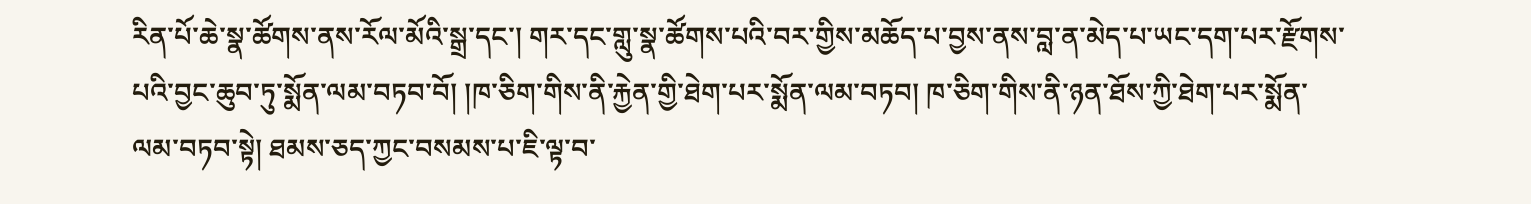རིན་པོ་ཆེ་སྣ་ཚོགས་ནས་རོལ་མོའི་སྒྲ་དང་། གར་དང་གླུ་སྣ་ཚོགས་པའི་བར་གྱིས་མཆོད་པ་བྱས་ནས་བླ་ན་མེད་པ་ཡང་དག་པར་རྫོགས་པའི་བྱང་ཆུབ་ཏུ་སྨོན་ལམ་བཏབ་བོ། །ཁ་ཅིག་གིས་ནི་རྐྱེན་གྱི་ཐེག་པར་སྨོན་ལམ་བཏབ། ཁ་ཅིག་གིས་ནི་ཉན་ཐོས་ཀྱི་ཐེག་པར་སྨོན་ལམ་བཏབ་སྟེ། ཐམས་ཅད་ཀྱང་བསམས་པ་ཇི་ལྟ་བ་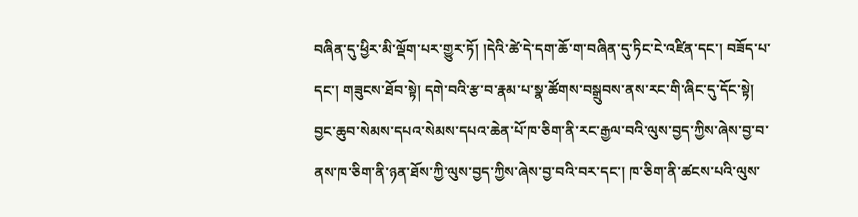བཞིན་དུ་ཕྱིར་མི་ལྡོག་པར་གྱུར་ཏོ། །དེའི་ཚེ་དེ་དག་ཆོ་ག་བཞིན་དུ་ཏིང་ངེ་འཛིན་དང་། བཟོད་པ་དང་། གཟུངས་ཐོབ་སྟེ། དགེ་བའི་རྩ་བ་རྣམ་པ་སྣ་ཚོགས་བསྒྲུབས་ནས་རང་གི་ཞིང་དུ་དོང་སྟེ། བྱང་ཆུབ་སེམས་དཔའ་སེམས་དཔའ་ཆེན་པོ་ཁ་ཅིག་ནི་རང་རྒྱལ་བའི་ལུས་བྱད་ཀྱིས་ཞེས་བྱ་བ་ནས་ཁ་ཅིག་ནི་ཉན་ཐོས་ཀྱི་ལུས་བྱད་ཀྱིས་ཞེས་བྱ་བའི་བར་དང་། ཁ་ཅིག་ནི་ཚངས་པའི་ལུས་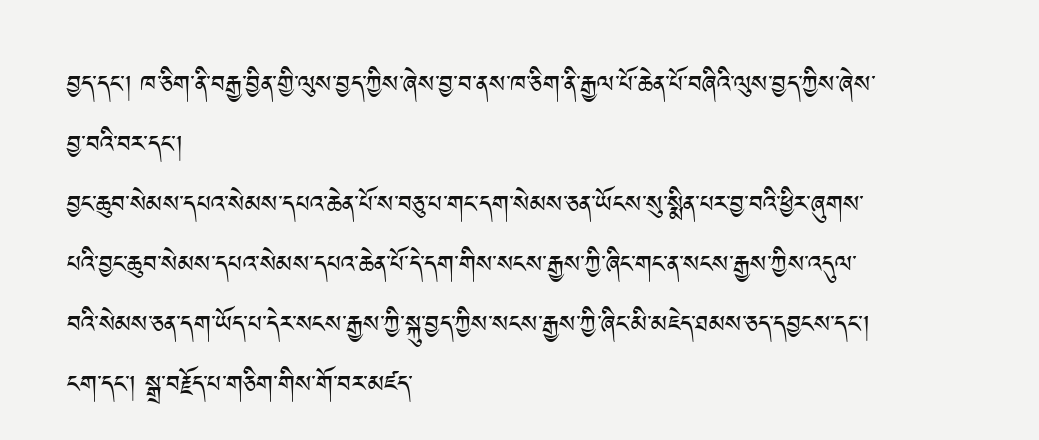བྱད་དང་། ཁ་ཅིག་ནི་བརྒྱ་བྱིན་གྱི་ལུས་བྱད་ཀྱིས་ཞེས་བྱ་བ་ནས་ཁ་ཅིག་ནི་རྒྱལ་པོ་ཆེན་པོ་བཞིའི་ལུས་བྱད་ཀྱིས་ཞེས་བྱ་བའི་བར་དང་།
བྱང་ཆུབ་སེམས་དཔའ་སེམས་དཔའ་ཆེན་པོ་ས་བཅུ་པ་གང་དག་སེམས་ཅན་ཡོངས་སུ་སྨིན་པར་བྱ་བའི་ཕྱིར་ཞུགས་པའི་བྱང་ཆུབ་སེམས་དཔའ་སེམས་དཔའ་ཆེན་པོ་དེ་དག་གིས་སངས་རྒྱས་ཀྱི་ཞིང་གང་ན་སངས་རྒྱས་ཀྱིས་འདུལ་བའི་སེམས་ཅན་དག་ཡོད་པ་དེར་སངས་རྒྱས་ཀྱི་སྐུ་བྱད་ཀྱིས་སངས་རྒྱས་ཀྱི་ཞིང་མི་མཇེད་ཐམས་ཅད་དབྱངས་དང་། ངག་དང་། སྒྲ་བརྗོད་པ་གཅིག་གིས་གོ་བར་མཛད་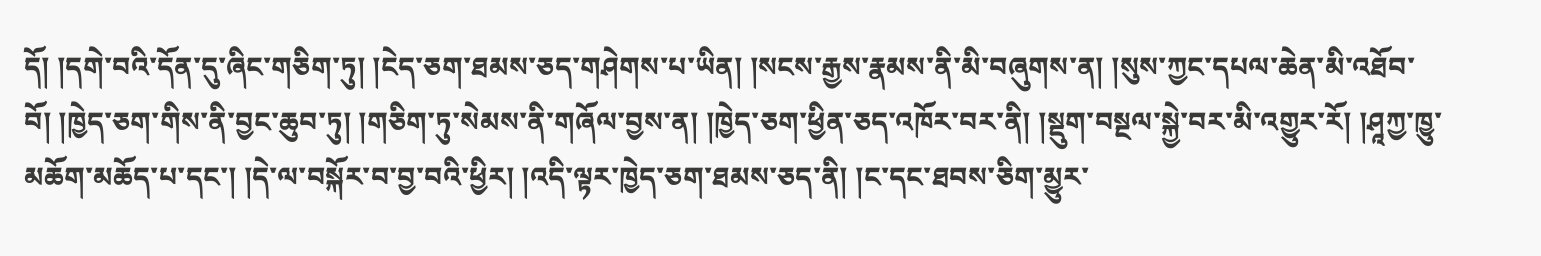དོ། །དགེ་བའི་དོན་དུ་ཞིང་གཅིག་ཏུ། །ངེད་ཅག་ཐམས་ཅད་གཤེགས་པ་ཡིན། །སངས་རྒྱས་རྣམས་ནི་མི་བཞུགས་ན། །སུས་ཀྱང་དཔལ་ཆེན་མི་འཐོབ་བོ། །ཁྱེད་ཅག་གིས་ནི་བྱང་ཆུབ་ཏུ། །གཅིག་ཏུ་སེམས་ནི་གཞོལ་བྱས་ན། །ཁྱེད་ཅག་ཕྱིན་ཅད་འཁོར་བར་ནི། །སྡུག་བསྔལ་སྐྱེ་བར་མི་འགྱུར་རོ། །ཤཱཀྱ་ཁྱུ་མཆོག་མཆོད་པ་དང་། །དེ་ལ་བསྐོར་བ་བྱ་བའི་ཕྱིར། །འདི་ལྟར་ཁྱེད་ཅག་ཐམས་ཅད་ནི། །ང་དང་ཐབས་ཅིག་མྱུར་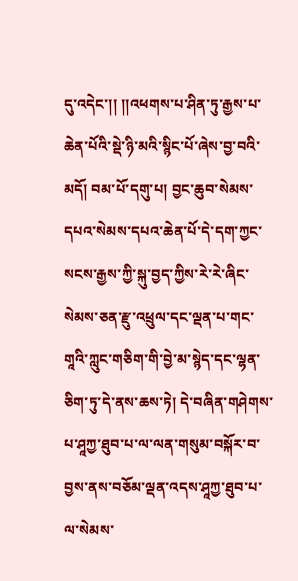དུ་འདེང་།། །།འཕགས་པ་ཤིན་ཏུ་རྒྱས་པ་ཆེན་པོའི་སྡེ་ཉི་མའི་སྙིང་པོ་ཞེས་བྱ་བའི་མདོ། བམ་པོ་དགུ་པ། བྱང་ཆུབ་སེམས་དཔའ་སེམས་དཔའ་ཆེན་པོ་དེ་དག་ཀྱང་སངས་རྒྱས་ཀྱི་སྐུ་བྱད་ཀྱིས་རེ་རེ་ཞིང་སེམས་ཅན་རྫུ་འཕྲུལ་དང་ལྡན་པ་གང་གཱའི་ཀླུང་གཅིག་གི་བྱེ་མ་སྙེད་དང་ལྷན་ཅིག་ཏུ་དེ་ནས་ཆས་ཏེ། དེ་བཞིན་གཤེགས་པ་ཤཱཀྱ་ཐུབ་པ་ལ་ལན་གསུམ་བསྐོར་བ་བྱས་ནས་བཅོམ་ལྡན་འདས་ཤཱཀྱ་ཐུབ་པ་ལ་སེམས་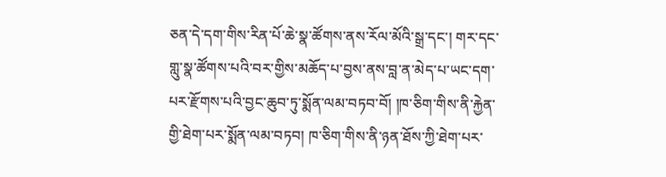ཅན་དེ་དག་གིས་རིན་པོ་ཆེ་སྣ་ཚོགས་ནས་རོལ་མོའི་སྒྲ་དང་། གར་དང་གླུ་སྣ་ཚོགས་པའི་བར་གྱིས་མཆོད་པ་བྱས་ནས་བླ་ན་མེད་པ་ཡང་དག་པར་རྫོགས་པའི་བྱང་ཆུབ་ཏུ་སྨོན་ལམ་བཏབ་བོ། །ཁ་ཅིག་གིས་ནི་རྐྱེན་གྱི་ཐེག་པར་སྨོན་ལམ་བཏབ། ཁ་ཅིག་གིས་ནི་ཉན་ཐོས་ཀྱི་ཐེག་པར་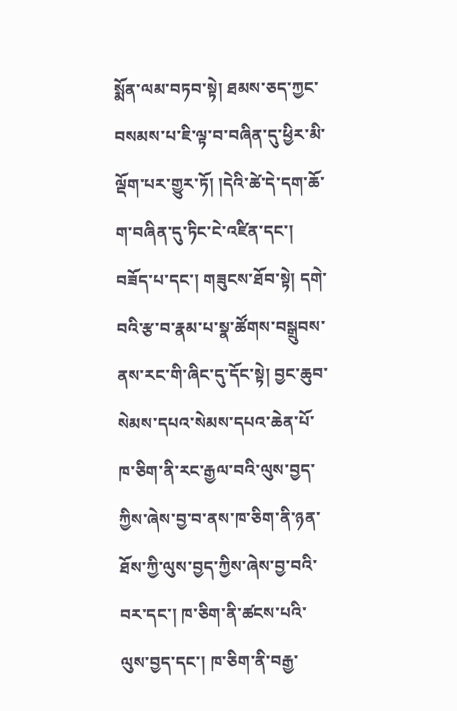སྨོན་ལམ་བཏབ་སྟེ། ཐམས་ཅད་ཀྱང་བསམས་པ་ཇི་ལྟ་བ་བཞིན་དུ་ཕྱིར་མི་ལྡོག་པར་གྱུར་ཏོ། །དེའི་ཚེ་དེ་དག་ཆོ་ག་བཞིན་དུ་ཏིང་ངེ་འཛིན་དང་། བཟོད་པ་དང་། གཟུངས་ཐོབ་སྟེ། དགེ་བའི་རྩ་བ་རྣམ་པ་སྣ་ཚོགས་བསྒྲུབས་ནས་རང་གི་ཞིང་དུ་དོང་སྟེ། བྱང་ཆུབ་སེམས་དཔའ་སེམས་དཔའ་ཆེན་པོ་ཁ་ཅིག་ནི་རང་རྒྱལ་བའི་ལུས་བྱད་ཀྱིས་ཞེས་བྱ་བ་ནས་ཁ་ཅིག་ནི་ཉན་ཐོས་ཀྱི་ལུས་བྱད་ཀྱིས་ཞེས་བྱ་བའི་བར་དང་། ཁ་ཅིག་ནི་ཚངས་པའི་ལུས་བྱད་དང་། ཁ་ཅིག་ནི་བརྒྱ་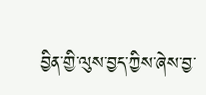བྱིན་གྱི་ལུས་བྱད་ཀྱིས་ཞེས་བྱ་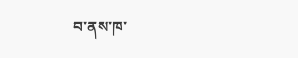བ་ནས་ཁ་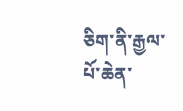ཅིག་ནི་རྒྱལ་པོ་ཆེན་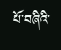པོ་བཞིའི་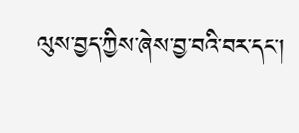ལུས་བྱད་ཀྱིས་ཞེས་བྱ་བའི་བར་དང་།